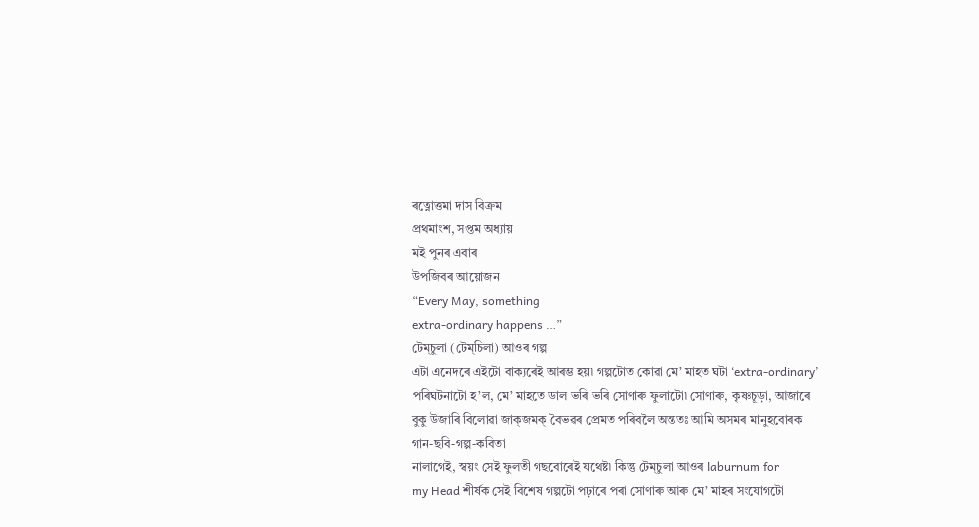ৰত্নোত্তমা দাস বিক্ৰম
প্ৰথমাংশ, সপ্তম অধ্যায়
মই পুনৰ এবাৰ
উপজিবৰ আয়োজন
“Every May, something
extra-ordinary happens …”
টেম্চুলা (টেম্চিলা) আওৰ গল্প
এটা এনেদৰে এইটো বাক্যৰেই আৰম্ভ হয়৷ গল্পটোত কোৱা মে’ মাহত ঘটা ‘extra-ordinary’
পৰিঘটনাটো হ’ল, মে’ মাহতে ডাল ভৰি ভৰি সোণাৰু ফুলাটো৷ সোণাৰু, কৃষ্ণচূড়া, আজাৰে
বুকু উজাৰি বিলোৱা জাক্জমক্ বৈভৱৰ প্ৰেমত পৰিবলৈ অন্ততঃ আমি অসমৰ মানুহবোৰক গান-ছবি-গল্প-কবিতা
নালাগেই, স্বয়ং সেই ফুলতী গছবোৰেই যথেষ্ট৷ কিন্তু টেম্চুলা আওৰ laburnum for
my Head শীৰ্ষক সেই বিশেষ গল্পটো পঢ়াৰে পৰা সোণাৰু আৰু মে’ মাহৰ সংযোগটো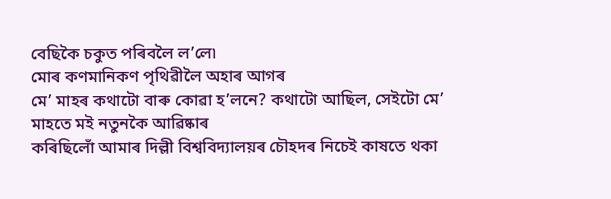বেছিকৈ চকুত পৰিবলৈ ল’লে৷
মোৰ কণমানিকণ পৃথিৱীলৈ অহাৰ আগৰ
মে’ মাহৰ কথাটো বাৰু কোৱা হ’লনে? কথাটো আছিল, সেইটো মে’ মাহতে মই নতুনকৈ আৱিষ্কাৰ
কৰিছিলোঁ আমাৰ দিল্লী বিশ্ববিদ্যালয়ৰ চৌহদৰ নিচেই কাষতে থকা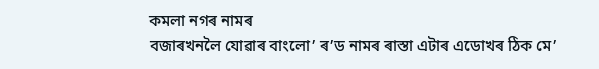কমলা নগৰ নামৰ
বজাৰখনলৈ যোৱাৰ বাংলো’ ৰ’ড নামৰ ৰাস্তা এটাৰ এডোখৰ ঠিক মে’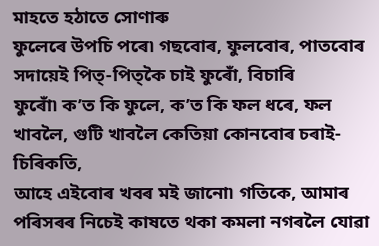মাহতে হঠাতে সোণাৰু
ফুলেৰে উপচি পৰে৷ গছবোৰ, ফুলবোৰ, পাতবোৰ সদায়েই পিত্-পিত্কৈ চাই ফুৰোঁ, বিচাৰি
ফুৰোঁ৷ ক’ত কি ফুলে, ক’ত কি ফল ধৰে, ফল খাবলৈ, গুটি খাবলৈ কেতিয়া কোনবোৰ চৰাই-চিৰিকতি,
আহে এইবোৰ খবৰ মই জানো৷ গতিকে, আমাৰ পৰিসৰৰ নিচেই কাষতে থকা কমলা নগৰলৈ যোৱা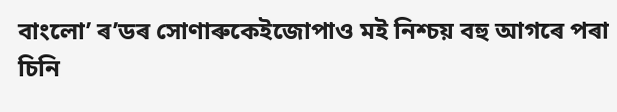বাংলো’ ৰ’ডৰ সোণাৰুকেইজোপাও মই নিশ্চয় বহু আগৰে পৰা চিনি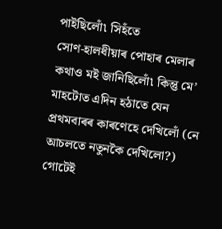পাইছিলোঁ৷ সিহঁতে
সোণ-হালধীয়াৰ পোহাৰ মেলাৰ কথাও মই জানিছিলোঁ৷ কিন্তু মে’ মাহটোত এদিন হঠাতে যেন
প্ৰথমবাৰৰ কাৰণেহে দেখিলোঁ (নে আচলতে নতুনকৈ দেখিলো?) গোটেই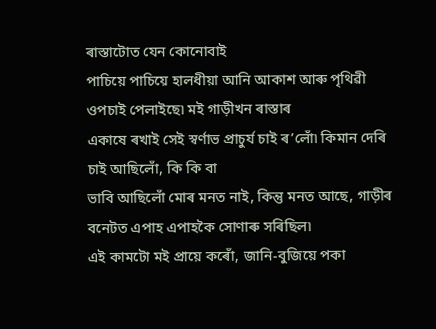ৰাস্তাটোত যেন কোনোবাই
পাচিয়ে পাচিয়ে হালধীয়া আনি আকাশ আৰু পৃথিৱী ওপচাই পেলাইছে৷ মই গাড়ীখন ৰাস্তাৰ
একাষে ৰখাই সেই স্বৰ্ণাভ প্ৰাচুৰ্য চাই ৰ’লোঁ৷ কিমান দেৰি চাই আছিলোঁ, কি কি বা
ভাবি আছিলোঁ মোৰ মনত নাই, কিন্তু মনত আছে, গাড়ীৰ বনেটত এপাহ এপাহকৈ সোণাৰু সৰিছিল৷
এই কামটো মই প্ৰায়ে কৰোঁ, জানি-বুজিয়ে পকা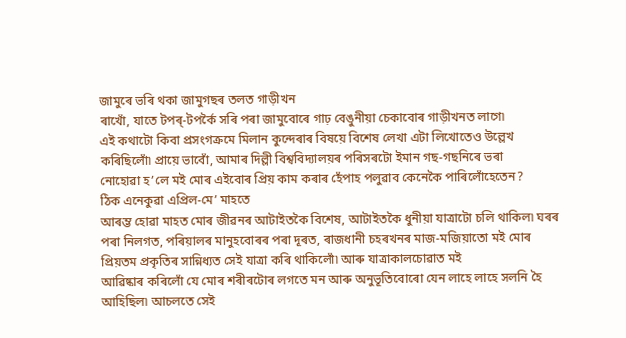জামুৰে ভৰি থকা জামুগছৰ তলত গাড়ীখন
ৰাখোঁ, যাতে টপৰ্-টপৰ্কৈ সৰি পৰা জামুবোৰে গাঢ় বেঙুনীয়া চেকাবোৰ গাড়ীখনত লাগে৷
এই কথাটো কিবা প্ৰসংগক্ৰমে মিলান কুন্দেৰাৰ বিষয়ে বিশেষ লেখা এটা লিখোতেও উল্লেখ
কৰিছিলোঁ৷ প্ৰায়ে ভাবোঁ, আমাৰ দিল্লী বিশ্ববিদ্যালয়ৰ পৰিসৰটো ইমান গছ-গছনিৰে ভৰা
নোহোৱা হ’লে মই মোৰ এইবোৰ প্ৰিয় কাম কৰাৰ হেঁপাহ পলুৱাব কেনেকৈ পাৰিলোঁহেতেন?
ঠিক এনেকুৱা এপ্ৰিল-মে’ মাহতে
আৰম্ভ হোৱা মাহত মোৰ জীৱনৰ আটাইতকৈ বিশেষ, আটাইতকৈ ধুনীয়া যাত্ৰাটো চলি থাকিল৷ ঘৰৰ
পৰা নিলগত, পৰিয়ালৰ মানুহবোৰৰ পৰা দূৰত, ৰাজধানী চহৰখনৰ মাজ-মজিয়াতো মই মোৰ
প্ৰিয়তম প্ৰকৃতিৰ সান্নিধ্যত সেই যাত্ৰা কৰি থাকিলোঁ৷ আৰু যাত্ৰাকালচোৱাত মই
আৱিষ্কাৰ কৰিলোঁ যে মোৰ শৰীৰটোৰ লগতে মন আৰু অনুভূতিবোৰো যেন লাহে লাহে সলনি হৈ
আহিছিল৷ আচলতে সেই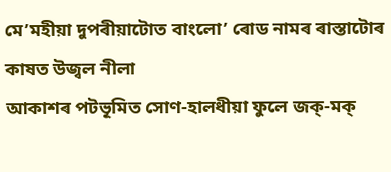মে’মহীয়া দুপৰীয়াটোত বাংলো’ ৰোড নামৰ ৰাস্তাটোৰ কাষত উজ্বল নীলা
আকাশৰ পটভূমিত সোণ-হালধীয়া ফুলে জক্-মক্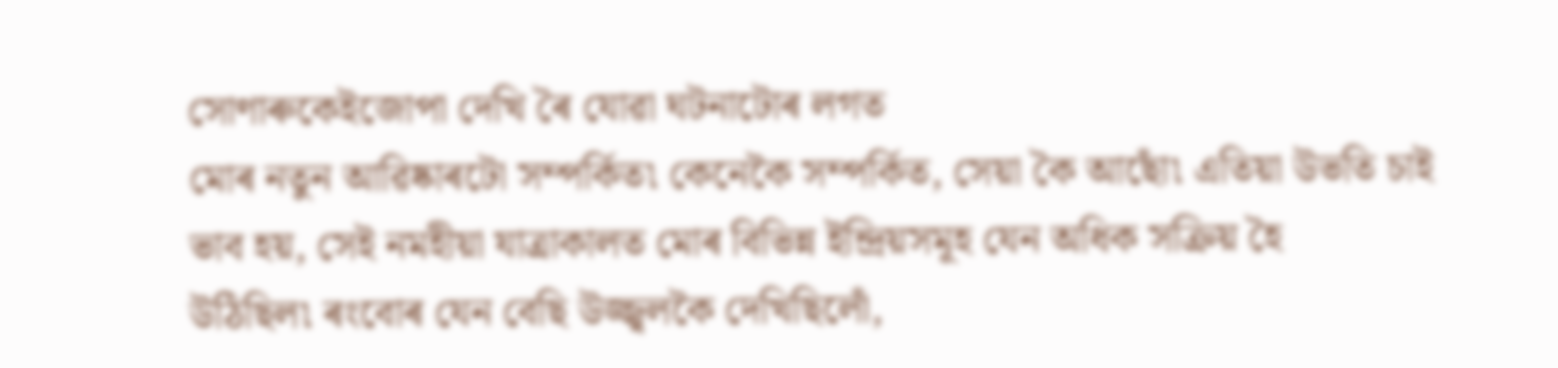সোণাৰুকেইজোপা দেখি ৰৈ যোৱা ঘটনাটোৰ লগত
মোৰ নতুন আৱিষ্কাৰটো সম্পৰ্কিত৷ কেনেকৈ সম্পৰ্কিত, সেয়া কৈ আছোঁ৷ এতিয়া উভতি চাই
ভাব হয়, সেই নমহীয়া যাত্ৰাকালত মোৰ বিভিন্ন ইন্দ্ৰিয়সমূহ যেন অধিক সক্ৰিয় হৈ
উঠিছিল৷ ৰংবোৰ যেন বেছি উজ্জ্বলকৈ দেখিছিলোঁ,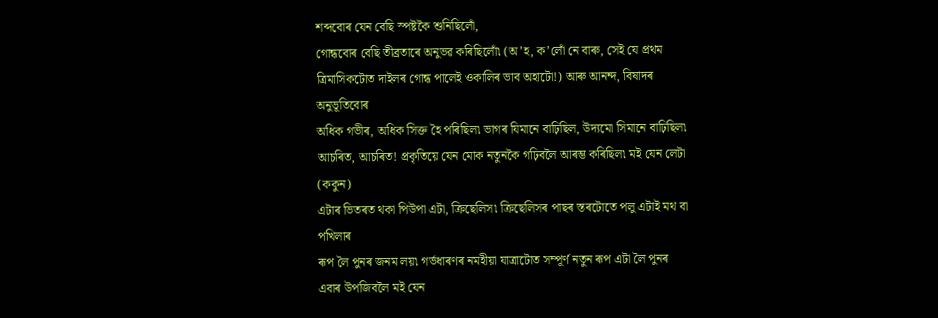শব্দবোৰ যেন বেছি স্পষ্টকৈ শুনিছিলোঁ,
গোন্ধবোৰ বেছি তীব্ৰতাৰে অনুভৱ কৰিছিলোঁ৷ (অ’হ, ক’লোঁ নে বাৰু, সেই যে প্ৰথম
ত্ৰিমাসিকটোত দাইলৰ গোন্ধ পালেই ওকালিৰ ভাব অহাটো!) আৰু আনন্দ, বিষাদৰ অনুভূতিবোৰ
অধিক গভীৰ, অধিক সিক্ত হৈ পৰিছিল৷ ভাগৰ যিমানে বাঢ়িছিল, উদ্যমো সিমানে বাঢ়িছিল৷
আচৰিত, আচৰিত! প্ৰকৃতিয়ে যেন মোক নতুনকৈ গঢ়িবলৈ আৰম্ভ কৰিছিল৷ মই যেন লেটা (ককুন)
এটাৰ ভিতৰত থকা পিউপা এটা, ক্ৰিছেলিস৷ ক্ৰিছেলিসৰ পাছৰ স্তৰটোতে পলু এটাই মথ বা পখিলাৰ
ৰূপ লৈ পুনৰ জনম লয়৷ গৰ্ভধাৰণৰ নমহীয়া যাত্ৰাটোত সম্পূৰ্ণ নতুন ৰূপ এটা লৈ পুনৰ
এবাৰ উপজিবলৈ মই যেন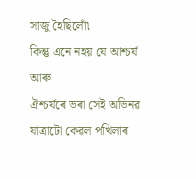সাজু হৈছিলোঁ৷
কিন্তু এনে নহয় যে আশ্চৰ্য আৰু
ঐশ্চৰ্যৰে ভৰা সেই অভিনৱ যাত্ৰাটো কেৱল পখিলাৰ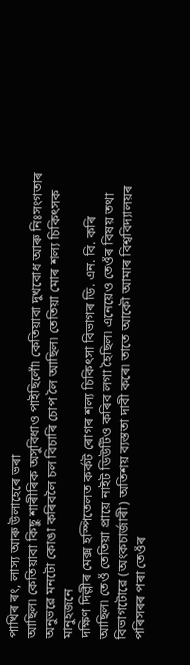পাখিৰ ৰং, লাস্য আৰু উলাহেৰে ভৰা
আছিল৷ কেতিয়াবা কিছু শাৰীৰিক অসুবিধাও পাইছিলোঁ৷ কেতিয়াবা দুখবোধ আৰু নিঃসংগতাৰ
অনুভৱে মনটো কোঙা কৰিবলৈ চল বিচাৰি চোপ লৈ আছিল৷ তেতিয়া মোৰ শল্য চিকিৎসক মানুহজনে
দক্ষিণ দিল্লীৰ মেক্স হস্পিতেলত কৰ্কট ৰোগৰ শল্য চিকিৎসা বিভাগৰ ডি. এন. বি. কৰি
আছিল৷ তেওঁ তেতিয়া প্ৰায়ে নাইট ডিউটিও কৰিব লগা হৈছিল৷ এনেয়েও তেওঁৰ বিষয় তথা
বিভাগটোৱে (অংকচাৰ্জাৰী) অতিশয় ব্যস্ততা দাবী কৰে৷ তাতে আকৌ আমাৰ বিশ্ববিদ্যালয়ৰ
পৰিসৰৰ পৰা তেওঁৰ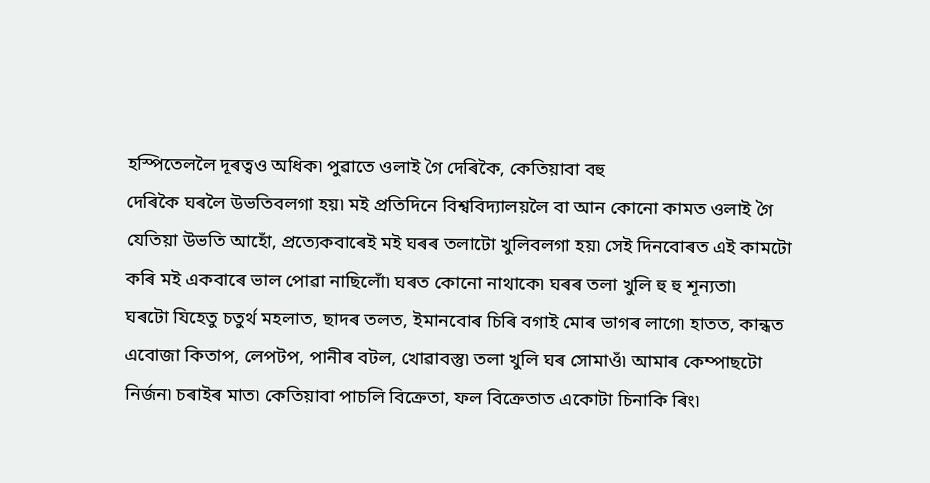হস্পিতেললৈ দূৰত্বও অধিক৷ পুৱাতে ওলাই গৈ দেৰিকৈ, কেতিয়াবা বহু
দেৰিকৈ ঘৰলৈ উভতিবলগা হয়৷ মই প্ৰতিদিনে বিশ্ববিদ্যালয়লৈ বা আন কোনো কামত ওলাই গৈ
যেতিয়া উভতি আহোঁ, প্ৰত্যেকবাৰেই মই ঘৰৰ তলাটো খুলিবলগা হয়৷ সেই দিনবোৰত এই কামটো
কৰি মই একবাৰে ভাল পোৱা নাছিলোঁ৷ ঘৰত কোনো নাথাকে৷ ঘৰৰ তলা খুলি হু হু শূন্যতা৷
ঘৰটো যিহেতু চতুৰ্থ মহলাত, ছাদৰ তলত, ইমানবোৰ চিৰি বগাই মোৰ ভাগৰ লাগে৷ হাতত, কান্ধত
এবোজা কিতাপ, লেপটপ, পানীৰ বটল, খোৱাবস্তু৷ তলা খুলি ঘৰ সোমাওঁ৷ আমাৰ কেম্পাছটো
নিৰ্জন৷ চৰাইৰ মাত৷ কেতিয়াবা পাচলি বিক্ৰেতা, ফল বিক্ৰেতাত একোটা চিনাকি ৰিং৷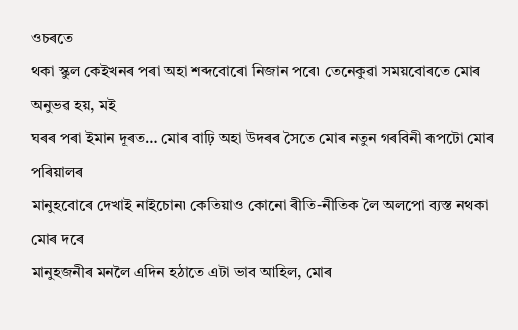ওচৰতে
থকা স্কুল কেইখনৰ পৰা অহা শব্দবোৰো নিজান পৰে৷ তেনেকুৱা সময়বোৰতে মোৰ অনুভৱ হয়, মই
ঘৰৰ পৰা ইমান দূৰত… মোৰ বাঢ়ি অহা উদৰৰ সৈতে মোৰ নতুন গৰবিনী ৰূপটো মোৰ পৰিয়ালৰ
মানুহবোৰে দেখাই নাইচোন৷ কেতিয়াও কোনো ৰীতি-নীতিক লৈ অলপো ব্যস্ত নথকা মোৰ দৰে
মানুহজনীৰ মনলৈ এদিন হঠাতে এটা ভাব আহিল, মোৰ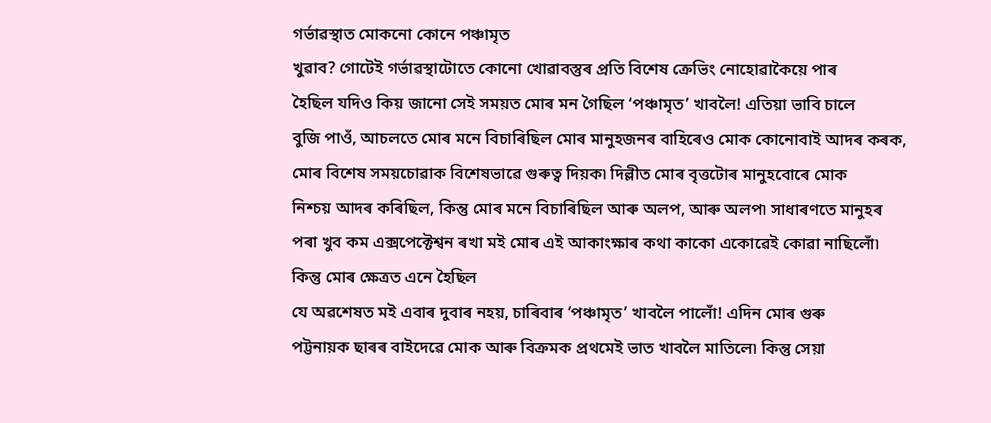গৰ্ভাৱস্থাত মোকনো কোনে পঞ্চামৃত
খুৱাব? গোটেই গৰ্ভাৱস্থাটোতে কোনো খোৱাবস্তুৰ প্ৰতি বিশেষ ক্ৰেভিং নোহোৱাকৈয়ে পাৰ
হৈছিল যদিও কিয় জানো সেই সময়ত মোৰ মন গৈছিল ‘পঞ্চামৃত’ খাবলৈ! এতিয়া ভাবি চালে
বুজি পাওঁ, আচলতে মোৰ মনে বিচাৰিছিল মোৰ মানুহজনৰ বাহিৰেও মোক কোনোবাই আদৰ কৰক,
মোৰ বিশেষ সময়চোৱাক বিশেষভাৱে গুৰুত্ব দিয়ক৷ দিল্লীত মোৰ বৃত্তটোৰ মানুহবোৰে মোক
নিশ্চয় আদৰ কৰিছিল, কিন্তু মোৰ মনে বিচাৰিছিল আৰু অলপ, আৰু অলপ৷ সাধাৰণতে মানুহৰ
পৰা খুব কম এক্সপেক্টেশ্বন ৰখা মই মোৰ এই আকাংক্ষাৰ কথা কাকো একোৱেই কোৱা নাছিলোঁ৷
কিন্তু মোৰ ক্ষেত্ৰত এনে হৈছিল
যে অৱশেষত মই এবাৰ দুবাৰ নহয়, চাৰিবাৰ ‘পঞ্চামৃত’ খাবলৈ পালোঁ! এদিন মোৰ গুৰু
পট্টনায়ক ছাৰৰ বাইদেৱে মোক আৰু বিক্ৰমক প্ৰথমেই ভাত খাবলৈ মাতিলে৷ কিন্তু সেয়া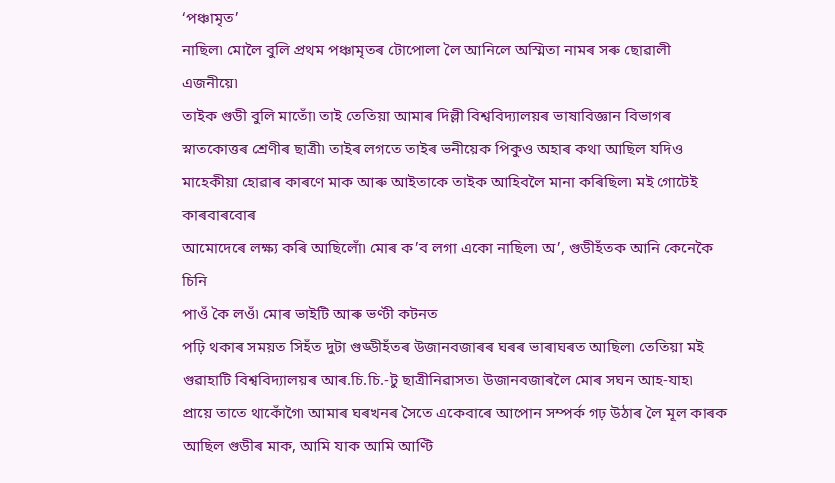‘পঞ্চামৃত’
নাছিল৷ মোলৈ বুলি প্ৰথম পঞ্চামৃতৰ টোপোলা লৈ আনিলে অস্মিতা নামৰ সৰু ছোৱালী এজনীয়ে৷
তাইক গুডী বুলি মাতোঁ৷ তাই তেতিয়া আমাৰ দিল্লী বিশ্ববিদ্যালয়ৰ ভাষাবিজ্ঞান বিভাগৰ
স্নাতকোত্তৰ শ্ৰেণীৰ ছাত্ৰী৷ তাইৰ লগতে তাইৰ ভনীয়েক পিকুও অহাৰ কথা আছিল যদিও
মাহেকীয়া হোৱাৰ কাৰণে মাক আৰু আইতাকে তাইক আহিবলৈ মানা কৰিছিল৷ মই গোটেই কাৰবাৰবোৰ
আমোদেৰে লক্ষ্য কৰি আছিলোঁ৷ মোৰ ক’ব লগা একো নাছিল৷ অ’, গুডীহঁতক আনি কেনেকৈ চিনি
পাওঁ কৈ লওঁ৷ মোৰ ভাইটি আৰু ভণ্টী কটনত
পঢ়ি থকাৰ সময়ত সিহঁত দুটা গুড্ডীহঁতৰ উজানবজাৰৰ ঘৰৰ ভাৰাঘৰত আছিল৷ তেতিয়া মই
গুৱাহাটি বিশ্ববিদ্যালয়ৰ আৰ.চি.চি.-টু ছাত্ৰীনিৱাসত৷ উজানবজাৰলৈ মোৰ সঘন আহ-যাহ৷
প্ৰায়ে তাতে থাকোঁগৈ৷ আমাৰ ঘৰখনৰ সৈতে একেবাৰে আপোন সম্পৰ্ক গঢ় উঠাৰ লৈ মূল কাৰক
আছিল গুডীৰ মাক, আমি যাক আমি আণ্টি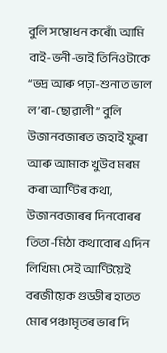বুলি সম্বোধন কৰোঁ৷ আমি বাই-ভনী-ভাই তিনিওটাকে
“ভদ্ৰ আৰু পঢ়া-শুনাত ভাল ল’ৰা-ছোৱালী” বুলি উজানবজাৰত জহাই ফুৰা আৰু আমাক খুউব মৰম
কৰা আণ্টিৰ কথা, উজানবজাৰৰ দিনবোৰৰ তিতা-মিঠা কথাবোৰ এদিন লিখিম৷ সেই আণ্টিয়েই
বৰজীয়েক গুড্ডীৰ হাতত মোৰ পঞ্চামৃতৰ ভাৰ দি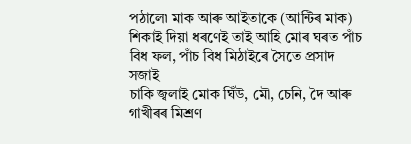পঠালে৷ মাক আৰু আইতাকে (আন্টিৰ মাক)
শিকাই দিয়া ধৰণেই তাই আহি মোৰ ঘৰত পাঁচ বিধ ফল, পাঁচ বিধ মিঠাইৰে সৈতে প্ৰসাদ সজাই
চাকি জ্বলাই মোক ঘিঁউ, মৌ, চেনি, দৈ আৰু গাখীৰৰ মিশ্ৰণ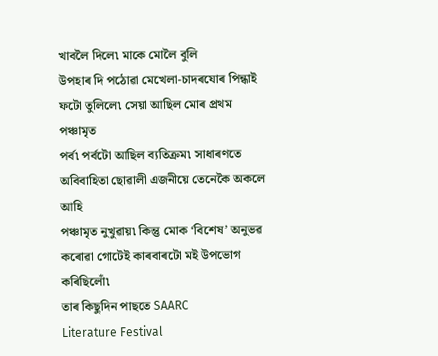খাবলৈ দিলে৷ মাকে মোলৈ বুলি
উপহাৰ দি পঠোৱা মেখেলা-চাদৰযোৰ পিন্ধাই ফটো তুলিলে৷ সেয়া আছিল মোৰ প্ৰথম পঞ্চামৃত
পৰ্ব৷ পৰ্বটো আছিল ব্যতিক্ৰম৷ সাধাৰণতে অবিবাহিতা ছোৱালী এজনীয়ে তেনেকৈ অকলে আহি
পঞ্চামৃত নুখুৱায়৷ কিন্তু মোক ‘বিশেষ’ অনুভৱ কৰোৱা গোটেই কাৰবাৰটো মই উপভোগ
কৰিছিলোঁ৷
তাৰ কিছুদিন পাছতে SAARC
Literature Festival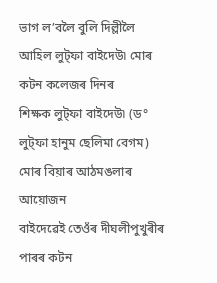ভাগ ল’বলৈ বুলি দিল্লীলৈ আহিল লুট্ফা বাইদেউ৷ মোৰ কটন কলেজৰ দিনৰ
শিক্ষক লুট্ফা বাইদেউ৷ (ড° লুট্ফা হানুম ছেলিমা বেগম) মোৰ বিয়াৰ আঠমঙলাৰ আয়োজন
বাইদেৱেই তেওঁৰ দীঘলীপুখুৰীৰ পাৰৰ কটন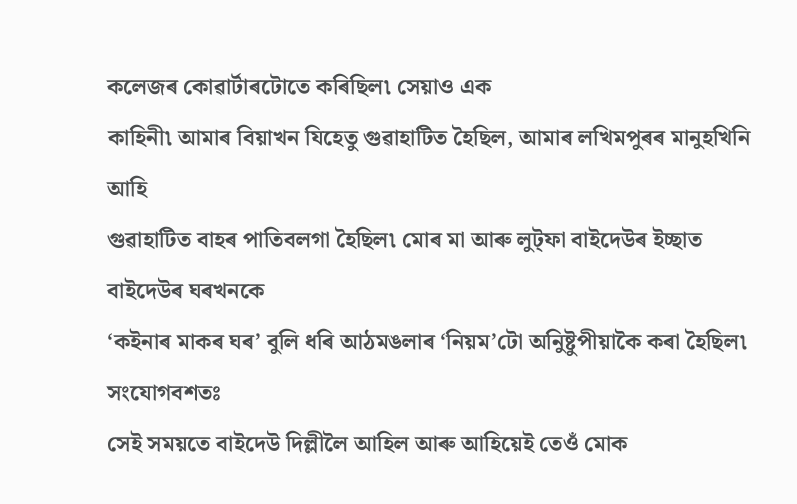কলেজৰ কোৱাৰ্টাৰটোতে কৰিছিল৷ সেয়াও এক
কাহিনী৷ আমাৰ বিয়াখন যিহেতু গুৱাহাটিত হৈছিল, আমাৰ লখিমপুৰৰ মানুহখিনি আহি
গুৱাহাটিত বাহৰ পাতিবলগা হৈছিল৷ মোৰ মা আৰু লুট্ফা বাইদেউৰ ইচ্ছাত বাইদেউৰ ঘৰখনকে
‘কইনাৰ মাকৰ ঘৰ’ বুলি ধৰি আঠমঙলাৰ ‘নিয়ম’টো অনিুষ্টুপীয়াকৈ কৰা হৈছিল৷ সংযোগবশতঃ
সেই সময়তে বাইদেউ দিল্লীলৈ আহিল আৰু আহিয়েই তেওঁ মোক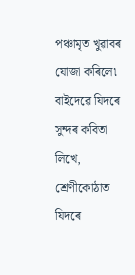পঞ্চামৃত খুৱাবৰ যোজা কৰিলে৷
বাইদেৱে যিদৰে সুন্দৰ কবিতা লিখে, শ্ৰেণীকোঠাত যিদৰে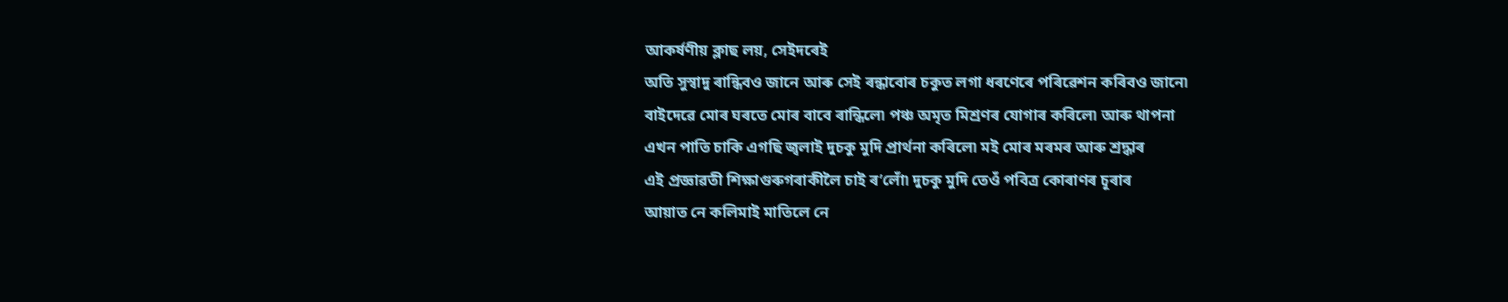আকৰ্ষণীয় ক্লাছ লয়, সেইদৰেই
অতি সুস্বাদু ৰান্ধিবও জানে আৰু সেই ৰন্ধাবোৰ চকুত লগা ধৰণেৰে পৰিৱেশন কৰিবও জানে৷
বাইদেৱে মোৰ ঘৰতে মোৰ বাবে ৰান্ধিলে৷ পঞ্চ অমৃত মিশ্ৰণৰ যোগাৰ কৰিলে৷ আৰু থাপনা
এখন পাতি চাকি এগছি জ্বলাই দুচকু মুদি প্ৰাৰ্থনা কৰিলে৷ মই মোৰ মৰমৰ আৰু শ্ৰদ্ধাৰ
এই প্ৰজ্ঞাৱতী শিক্ষাগুৰুগৰাকীলৈ চাই ৰ’লোঁ৷ দুচকু মুদি তেওঁ পবিত্ৰ কোৰাণৰ চূৰাৰ
আয়াত নে কলিমাই মাতিলে নে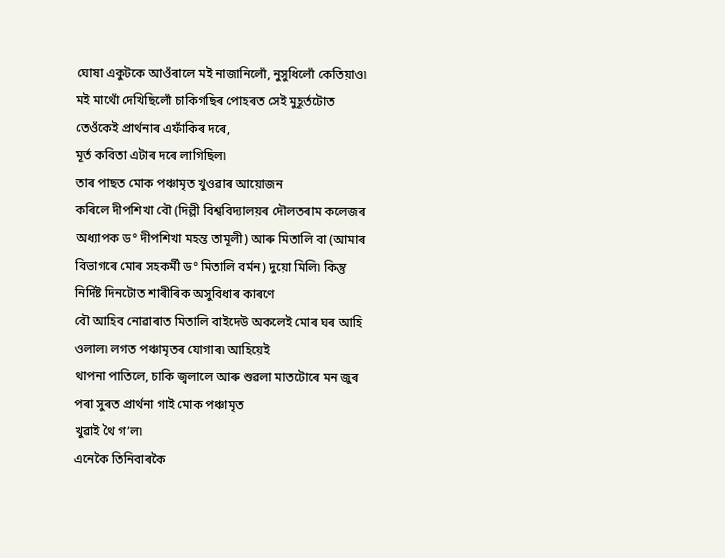ঘোষা একুটকে আওঁৰালে মই নাজানিলোঁ, নুসুধিলোঁ কেতিয়াও৷
মই মাথোঁ দেখিছিলোঁ চাকিগছিৰ পোহৰত সেই মুহূৰ্তটোত তেওঁকেই প্ৰাৰ্থনাৰ এফাঁকিৰ দৰে,
মূৰ্ত কবিতা এটাৰ দৰে লাগিছিল৷
তাৰ পাছত মোক পঞ্চামৃত খুওৱাৰ আয়োজন
কৰিলে দীপশিখা বৌ (দিল্লী বিশ্ববিদ্যালয়ৰ দৌলতৰাম কলেজৰ অধ্যাপক ড° দীপশিখা মহন্ত তামূলী) আৰু মিতালি বা (আমাৰ বিভাগৰে মোৰ সহকৰ্মী ড° মিতালি বৰ্মন) দুয়ো মিলি৷ কিন্তু নিৰ্দিষ্ট দিনটোত শাৰীৰিক অসুবিধাৰ কাৰণে
বৌ আহিব নোৱাৰাত মিতালি বাইদেউ অকলেই মোৰ ঘৰ আহি ওলাল৷ লগত পঞ্চামৃতৰ যোগাৰ৷ আহিয়েই
থাপনা পাতিলে, চাকি জ্বলালে আৰু শুৱলা মাতটোৰে মন জুৰ পৰা সুৰত প্ৰাৰ্থনা গাই মোক পঞ্চামৃত
খুৱাই থৈ গ’ল৷
এনেকৈ তিনিবাৰকৈ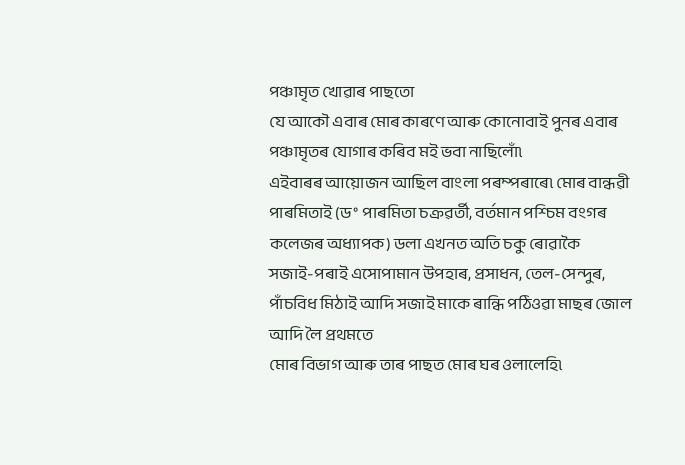পঞ্চামৃত খোৱাৰ পাছতো
যে আকৌ এবাৰ মোৰ কাৰণে আৰু কোনোবাই পুনৰ এবাৰ পঞ্চামৃতৰ যোগাৰ কৰিব মই ভবা নাছিলোঁ৷
এইবাৰৰ আয়োজন আছিল বাংলা পৰম্পৰাৰে৷ মোৰ বান্ধৱী পাৰমিতাই (ড° পাৰমিতা চক্ৰৱৰ্তী, বৰ্তমান পশ্চিম বংগৰ কলেজৰ অধ্যাপক) ডলা এখনত অতি চকু ৰোৱাকৈ
সজাই-পৰাই এসোপামান উপহাৰ, প্ৰসাধন, তেল-সেন্দুৰ, পাঁচবিধ মিঠাই আদি সজাই মাকে ৰান্ধি পঠিওৱা মাছৰ জোল আদি লৈ প্ৰথমতে
মোৰ বিভাগ আৰু তাৰ পাছত মোৰ ঘৰ ওলালেহি৷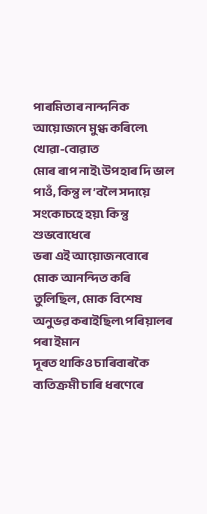পাৰমিতাৰ নান্দনিক আয়োজনে মুগ্ধ কৰিলে৷ খোৱা-বোৱাত
মোৰ ৰাপ নাই৷ উপহাৰ দি ভাল পাওঁ, কিন্তু ল’বলৈ সদায়ে সংকোচহে হয়৷ কিন্তু শুভবোধেৰে
ভৰা এই আয়োজনবোৰে মোক আনন্দিত কৰি তুলিছিল, মোক বিশেষ অনুভৱ কৰাইছিল৷ পৰিয়ালৰ পৰা ইমান
দূৰত থাকিও চাৰিবাৰকৈ ব্যতিক্ৰমী চাৰি ধৰণেৰে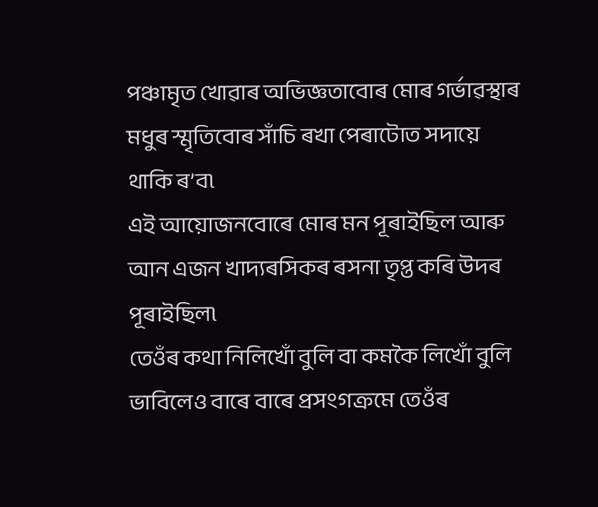পঞ্চামৃত খোৱাৰ অভিজ্ঞতাবোৰ মোৰ গৰ্ভাৱস্থাৰ
মধুৰ স্মৃতিবোৰ সাঁচি ৰখা পেৰাটোত সদায়ে থাকি ৰ’ব৷
এই আয়োজনবোৰে মোৰ মন পূৰাইছিল আৰু আন এজন খাদ্যৰসিকৰ ৰসনা তৃপ্ত কৰি উদৰ পূৰাইছিল৷
তেওঁৰ কথা নিলিখোঁ বুলি বা কমকৈ লিখোঁ বুলি ভাবিলেও বাৰে বাৰে প্ৰসংগক্ৰমে তেওঁৰ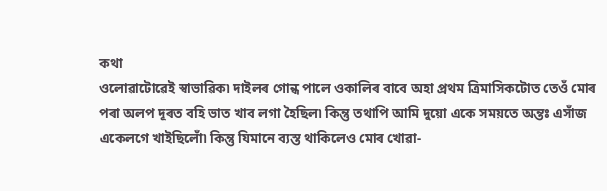কথা
ওলোৱাটোৱেই স্বাভাৱিক৷ দাইলৰ গোন্ধ পালে ওকালিৰ বাবে অহা প্ৰথম ত্ৰিমাসিকটোত তেওঁ মোৰ
পৰা অলপ দূৰত বহি ভাত খাব লগা হৈছিল৷ কিন্তু তথাপি আমি দুয়ো একে সময়তে অন্তঃ এসাঁজ
একেলগে খাইছিলোঁ৷ কিন্তু যিমানে ব্যস্ত থাকিলেও মোৰ খোৱা-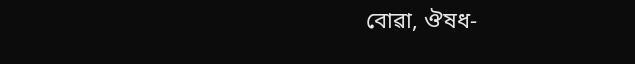বোৱা, ঔষধ-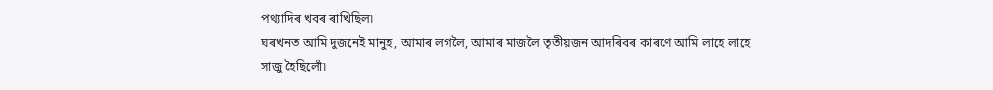পথ্যাদিৰ খবৰ ৰাখিছিল৷
ঘৰখনত আমি দুজনেই মানুহ, আমাৰ লগলৈ, আমাৰ মাজলৈ তৃতীয়জন আদৰিবৰ কাৰণে আমি লাহে লাহে
সাজু হৈছিলোঁ৷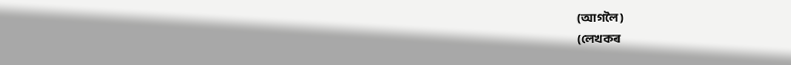(আগলৈ)
(লেখকৰ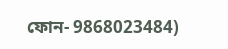ফোন- 9868023484)